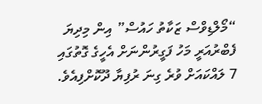“މޯލްޑިވްސް ޒަކާތު ހައުސް” އިން މިދިޔަ ފެބްރުއަރީ މަހު ފަގީރުންނަށް އެހީގެ ގޮތުގައި 7 ލައްކައަށް ވުރެ ގިނަ ރުފިޔާ ދޫކޮށްފިއެވެ.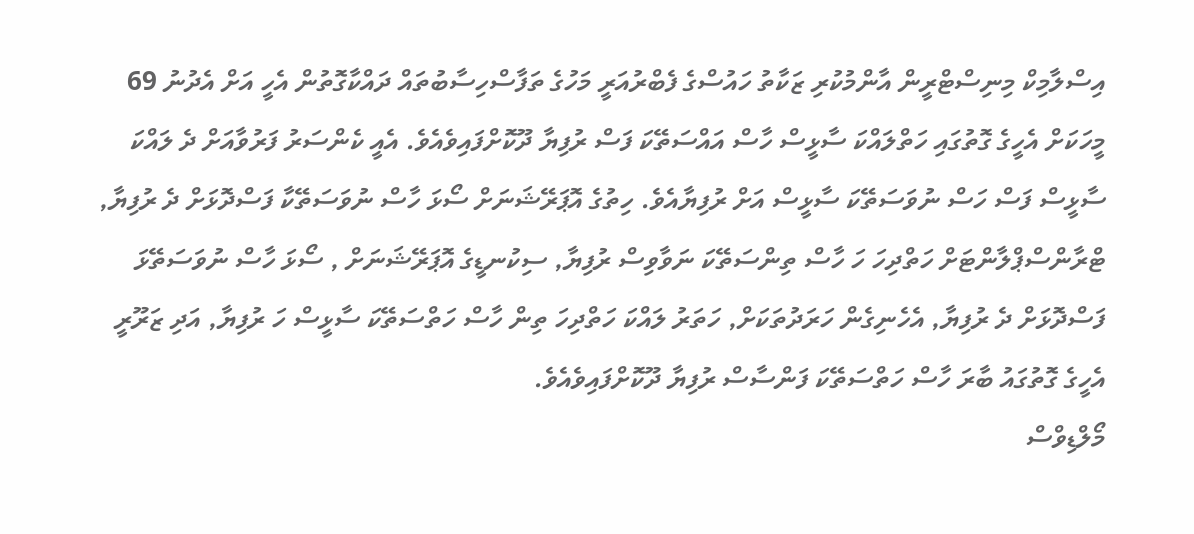އިސްލާމިކް މިނިސްޓްރީން އާންމުކުރި ޒަކާތު ހައުސްގެ ފެބްރުއަރީ މަހުގެ ތަފާސްހިސާބުތައް ދައްކާގޮތުން އެހީ އަށް އެދުނު 69 މީހަކަށް އެހީގެ ގޮތުގައި ހަތްލައްކަ ސާޅީސް ހާސް އައްސަތޭކަ ފަސް ރުފިޔާ ދޫކޮށްފައިވެއެވެ. އެއީ ކެންސަރު ފަރުވާއަށް ދެ ލައްކަ ސާޅީސް ފަސް ހަސް ނުވަސަތޭކަ ސާޅީސް އަށް ރުފިޔާއެވެ. ހިތުގެ އޮޕަރޭޝަނަށް ސޯޅަ ހާސް ނުވަސަތޭކާ ފަސްދޮޅަށް ދެ ރުފިޔާ, ޓްރާންސްޕްލާންޓަށް ހަތްދިހަ ހަ ހާސް ތިންސަތޭކަ ނަވާވިސް ރުފިޔާ, ސިކުނޑީގެ އޮޕަރޭޝަނަށް , ސޯޅަ ހާސް ނުވަސަތޭޅަ ފަސްދޮޅަށް ދެ ރުފިޔާ, އެހެނިގެން ހަރަދުތަކަށް, ހަތަރު ލައްކަ ހަތްދިހަ ތިން ހާސް ހަތްސަތޭކަ ސާޅީސް ހަ ރުފިޔާ, އަދި ޒަރޫރީ އެހީގެ ގޮތުގައު ބާރަ ހާސް ހަތްސަތޭކަ ފަންސާސް ރުފިޔާ ދޫކޮށްފައިވެއެވެ.
މޯލްޑިވްސް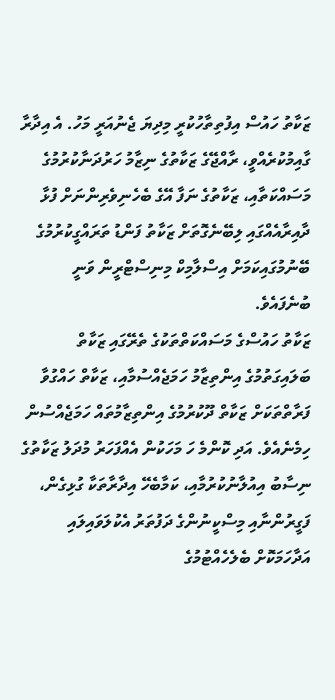ޒަކާތު ހައުސް އިފުތިތާހުކުރީ މިދިޔަ ޖެނުއަރީ މަހު. އެ އިދާރާ ގާއިމުކުރެއްވީ، ރާއްޖޭގެ ޒަކާތުގެ ނިޒާމު ހަރުދަނާކުރުމުގެ މަސައްކަތާއި، ޒަކާތުގެ ނަފާ އޭގެ ބެހެނިވެރިންނަށް ފުޅާ ދާއިރާއެއްގައި ލިބޭނެގޮތަށް ޒަކާތު ފަންޑު ތަރައްގީކުރުމުގެ ބޭނުމުގައިކަމަށް އިސްލާމިކް މިނިސްޓްރީން ވަނީ ބުނެފައެވެ.
ޒަކާތު ހައުސްގެ މަސައްކަތްތަކުގެ ތެރޭގައި ޒަކާތް ބަލައިގަތުމުގެ އިންތިޒާމު ހަމަޖެއްސުމާއި، ޒަކާތް ހައްގުވާ ފަރާތްތަކަށް ޒަކާތް ދޫކުރުމުގެ އިންތިޒާމުތައް ހަމަޖެއްސުން ހިމެނެއެވެ. އަދި ކޮންމެ ހަ މަހަކުން އެއްފަހަރު މުދަލު ޒަކާތުގެ ނިސާބު އިއުލާނުކުރުމާއި، ކަމާބެހޭ އިދާރާތަކާ ގުޅިގެން، ފަގީރުންނާއި މިސްކީނުންގެ ދަފުތަރު އެކުލަވައިލައި އަދާހަމަކޮށް ބެލެހެއްޓުމުގެ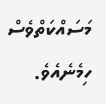މަސައްކަތްވެސް ހިމެނެއެވެ.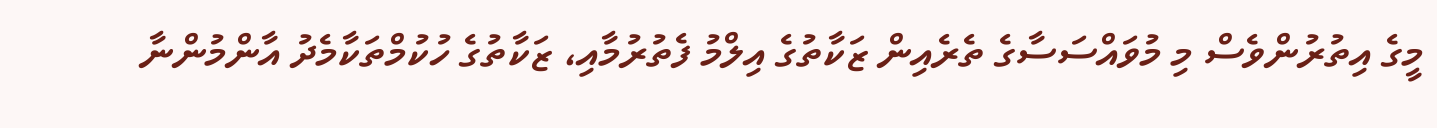މީގެ އިތުރުންވެސް މި މުވައްސަސާގެ ތެރެއިން ޒަކާތުގެ އިލްމު ފެތުރުމާއި، ޒަކާތުގެ ހުކުމްތަކާމެދު އާންމުންނާ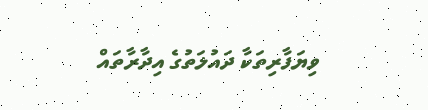ވިޔަފާރިތަކާ ދައުލަތުގެ އިދާރާތައް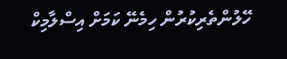ހޭލުންތެރިކުރުން ހިމެނޭ ކަމަށް އިސްލާމިކް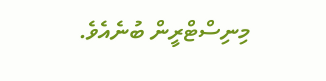މިނިސްޓްރީން ބުނެއެވެ.